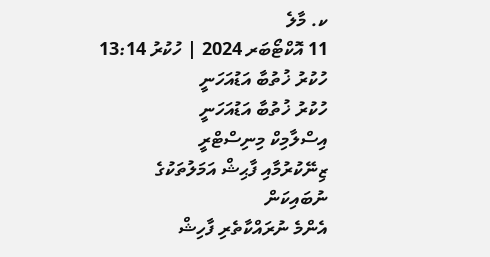ކ. މާލެ
11 އޮކްޓޯބަރ 2024 | ހުކުރު 13:14
ހުކުރު ޚުތުބާ އަޑުއަހަނީ
ހުކުރު ޚުތުބާ އަޑުއަހަނީ
އިސްލާމިކް މިނިސްޓްރީ
ޒިނޭކުރުމާއި ފާޙިޝް އަމަލުތަކުގެ ނުބައިކަން
އެންމެ ނުރައްކާތެރި ފާހިޝް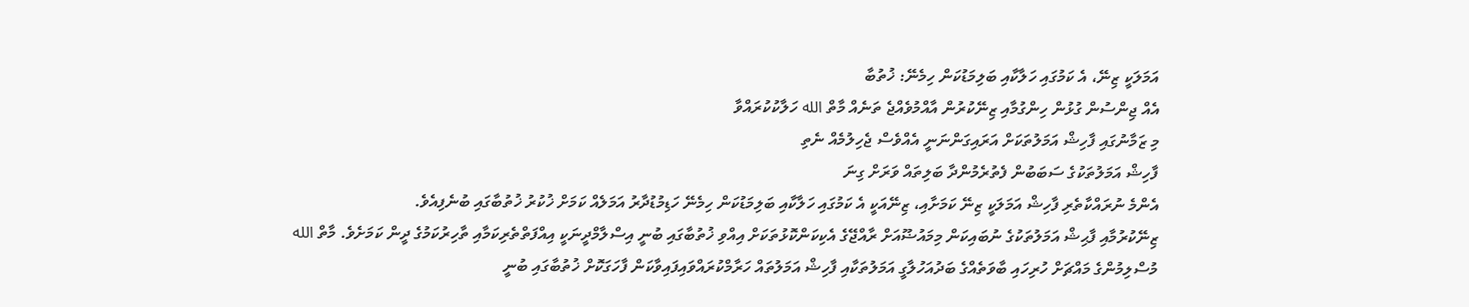އަމަލަކީ ޒިނޭ، އެ ކަމުގައި ހަލާކާއި ބަލިމަޑުކަން ހިމެނޭ: ޚުތުބާ
އެއް ޖިންސުން ގުޅުން ހިންގުމާއި ޒިނޭކުރުން އާއްމުވެއްޖެ ތަނެއް މާތް الله ހަލާކުކުރައްވާ
މި ޒަމާނުގައި ފާހިޝް އަމަލުތަކަށް އަރައިގަންނަނީ އެއްވެސް ޖެހިލުމެއް ނެތި
ފާހިޝް އަމަލުތަކުގެ ސަބަބުން ފެތުރެމުންދާ ބަލިތައް ވަރަށް ގިނަ
އެންމެ ނުރައްކާތެރި ފާހިޝް އަމަލަކީ ޒިނޭ ކަމަށާއި، ޒިނޭއަކީ އެ ކަމުގައި ހަލާކާއި ބަލިމަޑުކަން ހިމެނޭ ހަޑިމުޑުދާރު އަމަލެއް ކަމަށް ޚުކުރު ޚުތުބާގައި ބުނެފިއެވެ.
ޒިނޭކުރުމާއި ފާޙިޝް އަމަލުތަކުގެ ނުބައިކަން މިމައުޟޫއަށް ރާއްޖޭގެ އެކިކަންކޮޅުތަކަށް އިއްވި ޚުތުބާގައި ބުނީ އިސްލާމްދީނަކީ އިއްފަތްތެރިކަމާއި ތާހިރުކަމުގެ ދީން ކަމަށެވެ. މާތް الله މުސްލިމުންގެ މައްޗަށް ހުރިހައި ބާވަތެއްގެ ބަދުއަހުލާގީ އަމަލުތަކާއި ފާހިޝް އަމަލުތައް ހަރާމްކުރައްވައިފައިވާކަން ފާހަގަކޮށް ޚުތުބާގައި ބުނީ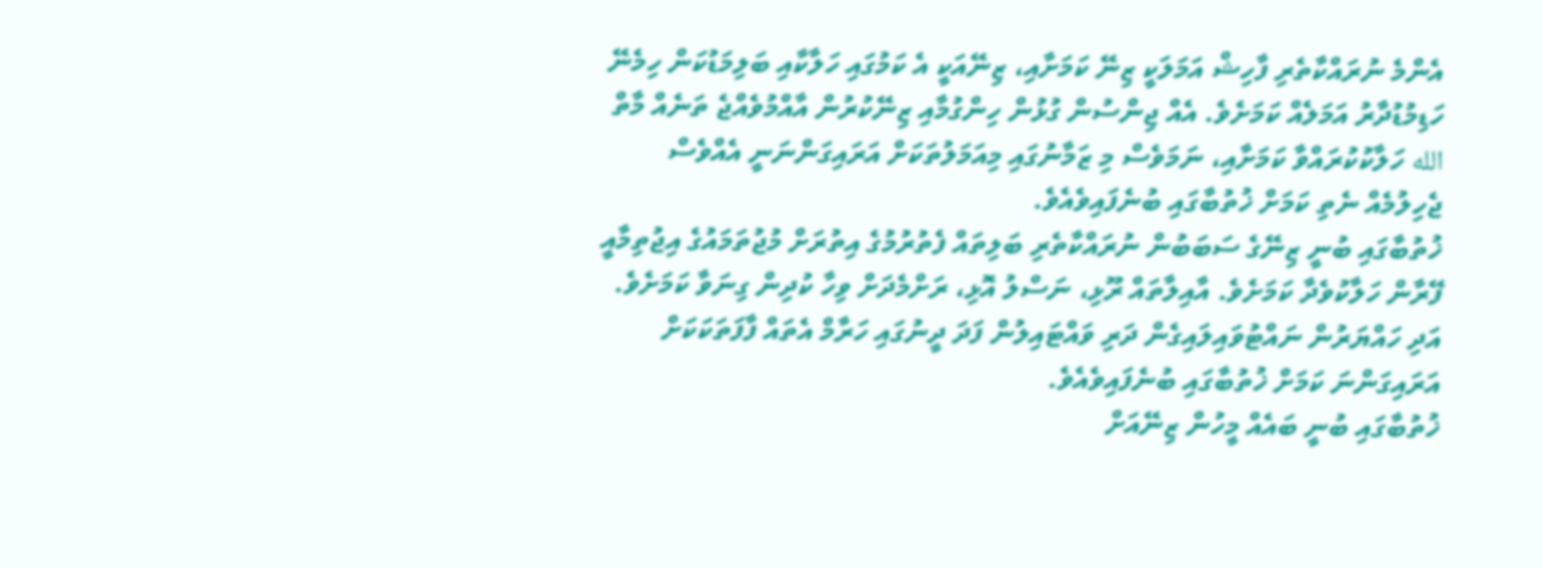އެންމެ ނުރައްކާތެރި ފާހިޝް އަމަލަކީ ޒިނޭ ކަމަށާއި، ޒިނޭއަކީ އެ ކަމުގައި ހަލާކާއި ބަލިމަޑުކަން ހިމެނޭ ހަޑިމުޑުދާރު އަމަލެއް ކަމަށެވެ. އެއް ޖިންސުން ގުޅުން ހިންގުމާއި ޒިނޭކުރުން އާއްމުވެއްޖެ ތަނެއް މާތް الله ހަލާކުކުރައްވާ ކަމަށާއި، ނަމަވެސް މި ޒަމާނުގައި މިއަމަލުތަކަށް އަރައިގަންނަނީ އެއްވެސް ޖެހިލުމެއް ނެތި ކަމަށް ޚުތުބާގައި ބުނެފައިވެއެވެ.
ޚުތުބާގައި ބުނީ ޒިނޭގެ ސަބަބުން ނުރައްކާތެރި ބަލިތައް ފެތުރުމުގެ އިތުރަށް މުޖުތަމައުގެ އިޖުތިމާއީ ފޭރާން ހަލާކުވެދާ ކަމަށެވެ. އާއިލާތައް ރޫޅި، ނަސްލު އޮޅި، ރަށްމެދަށް ވިހާ ކުދިން ގިނަވާ ކަމަށެވެ. އަދި ހައްޔަރުން ނައްޓުވައިލައިގެން ދަރި ވައްޓައިލުން ފަދަ ދީނުގައި ހަރާމް އެތައް ފާފަތަކަކަށް އަރައިގަންނަ ކަމަށް ޚުތުބާގައި ބުނެފައިވެއެވެ.
ޚުތުބާގައި ބުނީ ބައެއް މީހުން ޒިނޭއަށް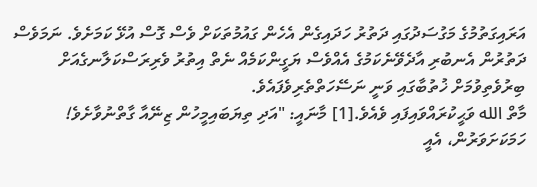އަރައިގަތުމުގެ މަގުސަދުގައި ދަތުރު ހަދައިގެން އެހެން ގައުމުތަކަށް ވެސް ގޮސް އުޅޭ ކަމަށެވެ. ނަމަވެސް ދަތުރުން އެނބުރި އާދެވޭނެކަމުގެ އެއްވެސް ޔަގީންކަމެއް ނެތް އިތުރު ވެރިރަސްކަލާނގެއަށް ބިރުވެތިވުމަށް ޚުތުބާގައި ވަނީ ނަސޭހަތްތެރިވެފައެވެ.
މާތް الله ވަޙީކުރައްވައިފައި ވެއެވެ.[1] މާނައީ: "އަދި ތިޔަބައިމީހުން ޒިނޭއާ ގާތްނުވާށެވެ! ހަމަކަށަވަރުން، އެއީ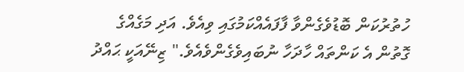ހުތުރުކަން ބޮޑުވެގެންވާ ފާފައެއްކަމުގައި ވިއެވެ. އަދި މަގެއްގެ ގޮތުން އެ ކަންތައް ހާދަހާ ނުބައިވެގެންވެއެވެ." ޒިނޭއަކީ ޙައްދު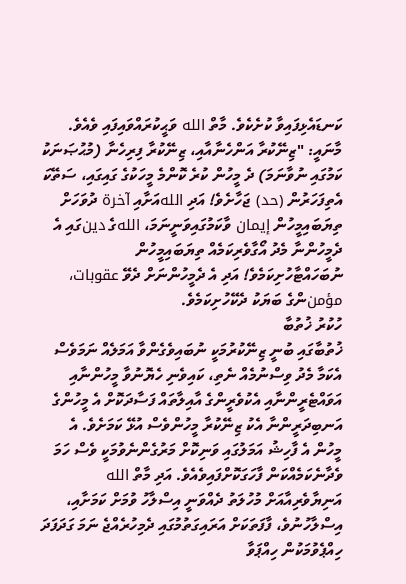ކަނޑައެޅިފައިވާ ކުށެކެވެ. މާތް الله ވަޙީކުރައްވައިފައި ވެއެވެ. މާނައީ: "ޒިނޭކުރާ އަންހެނާއާއި، ޒިނޭކުރާ ފިރިހެނާ (މުޙުޞަނަކު ކަމުގައި ނުވާނަމަ) ދެ މީހުން ކުރެ ކޮންމެ މީހަކުގެ ގައިގައި، ސަތޭކަ އެތިފަހަރުން (حد) ޖަހާށެވެ! އަދި اللهއަށާއި آخرة ދުވަހަށް ތިޔަބައިމީހުން إيمان ވާކަމުގައިވަނީނަމަ، اللهގެ دينގައި އެ ދެމީހުންނާ މެދު އޯގާވެރިކަމެއް ތިޔަބައިމީހުން ނުބަހައްޓާހުށިކަމެވެ! އަދި އެ ދެމީހުންނަށް ދެވޭ عقوبات، مؤمنންގެ ބަޔަކު ދެކޭހުށިކަމެވެ.
ހުކުރު ޚުތުބާ
ޚުތުބާގައި ބުނީ ޒިނޭކުރުމަކީ ނުބައިވެގެންވާ އަމަލެއް ނަމަވެސް އެކަމާ މެދު ވިސްނުމެއް ނެތި، ކައިވެނި ހެޔޮނުވާ މީހުންނާއި އަވައްޓެރީންނާއި އެކުވެރީންގެ އާއިލާތައް ފަސާދަކޮށް އެ މީހުންގެ އަނބިދަރީންނާ އެކު ޒިނޭކުރާ މީހުންވެސް އުޅޭ ކަމަށެވެ. އެ މީހުން އެ ފާހިޝު އަމަލުގައި ވަނިކޮށް މަރުގެންނެވުމަކީ ވެސް ހަމަ ވެދާނެކަމެއްކަން ފާހަގަކޮށްފައިވެއެވެ. އަދި މާތް الله އަނިޔާވެރިއާއަށް މުހުލަތު ދެއްވަނީ އިސްލާހު ވުމަށް ކަމަށާއި، އިސްލާހުނުވެ، ފާފަތަކަށް އަރައިގަތުމުގައި ދެމިހުރެއްޖެ ނަމަ ގަދަފަދަ ހިއްޕެވުމަކުން ހިއްޕަވާ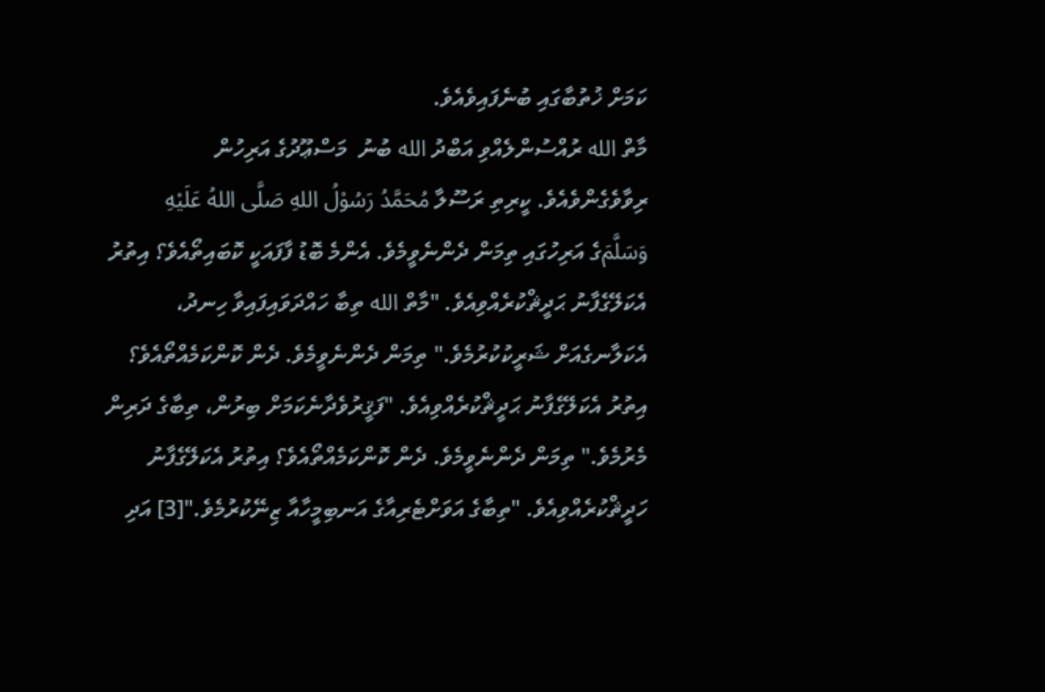ކަމަށް ޚުތުބާގައި ބުނެފައިވެއެވެ.
މާތް الله ރުއްސުންލެއްވި އަބްދު الله ބުނު  މަސްޢޫދުގެ އަރިހުން ރިވާވެގެންވެއެވެ. ކީރިތި ރަސޫލާ مُحَمَّدُ رَسُوْلُ اللهِ صَلَّى اللهُ عَلَيْهِ وَسَلَّمَގެ އަރިހުގައި ތިމަން ދެންނެވީމެވެ. އެންމެ ބޮޑު ފާފައަކީ ކޮބައިތޯއެވެ؟ އިތުރު އެކަލޭގެފާނު ޙަދީޘްކުރެއްވިއެވެ. "މާތް الله ތިބާ ހައްދަވައިފައިވާ ހިނދު، އެކަލާނގެއަށް ޝަރީކުކުރުމެވެ." ތިމަން ދެންނެވީމެވެ. ދެން ކޮންކަމެއްތޯއެވެ؟ އިތުރު އެކަލޭގެފާނު ޙަދީޘްކުރެއްވިއެވެ. "ފަޤީރުވެދާނެކަމަށް ބިރުން، ތިބާގެ ދަރިން މެރުމެވެ." ތިމަން ދެންނެވީމެވެ. ދެން ކޮންކަމެއްތޯއެވެ؟ އިތުރު އެކަލޭގެފާނު ހަދީޘްކުރެއްވިއެވެ. "ތިބާގެ އަވަށްޓެރިއާގެ އަނބިމީހާއާ ޒިނޭކުރުމެވެ."[3] އަދި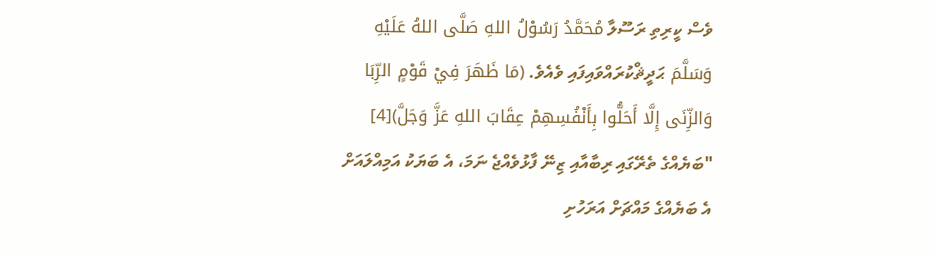ވެސް ކީރިތި ރަސޫލާ مُحَمَّدُ رَسُوْلُ اللهِ صَلَّى اللهُ عَلَيْهِ وَسَلَّمَ ޙަދީޘްކުރައްވައިފައި ވެއެވެ. (مَا ظَهَرَ فِيْ قَوْمٍ الرِّبَا وَالزِّنَى إِلَّا أَحَلُّوا بِأَنْفُسِهِمْ عِقَابَ اللهِ عَزَّ وَجَلَّ)[4]  "ބަޔެއްގެ ތެރޭގައި ރިބާއާއި ޒިނޭ ފާޅުވެއްޖެ ނަމަ، އެ ބަޔަކު އަމިއްލައަށް އެ ބަޔެއްގެ މައްޗަށް އަރަހުށި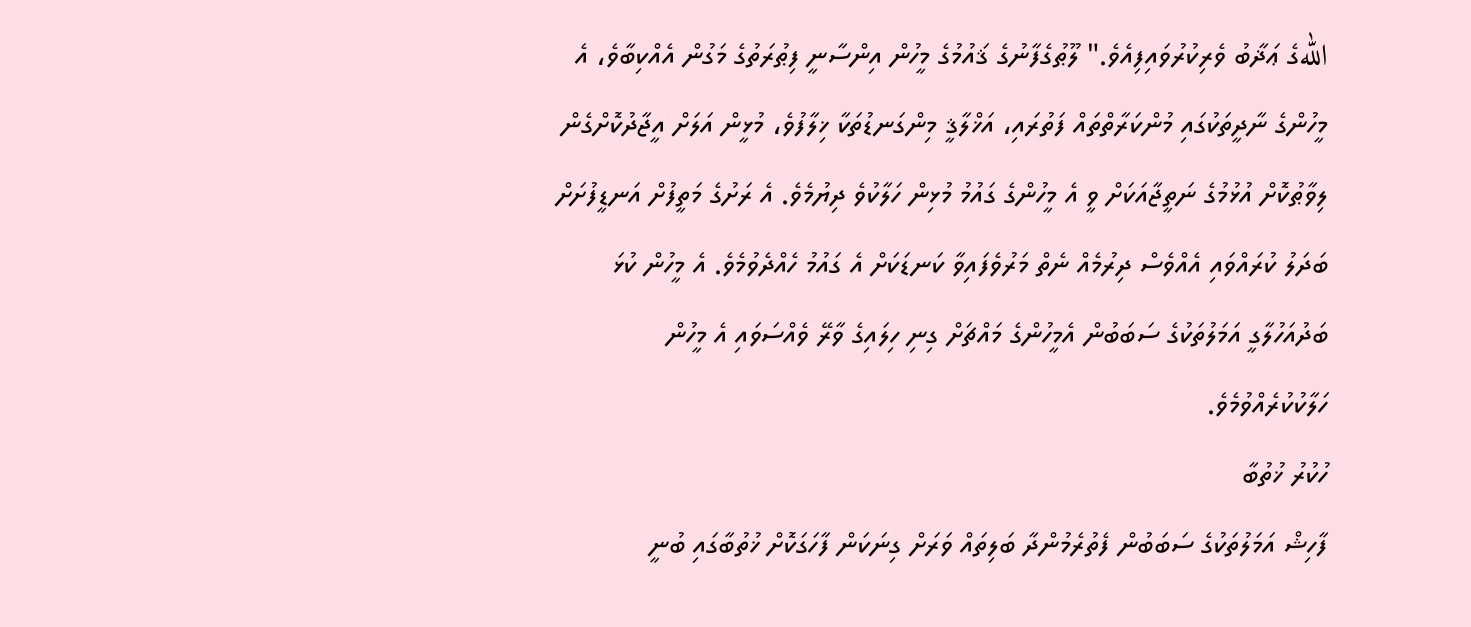اللهގެ ޢަޛާބު ވެރިކުރުވައިފިއެވެ." ލޫޠުގެފާނުގެ ޤައުމުގެ މީހުން އިންސާނީ ފިޠުރަތުގެ މަގުން އެއްކިބާވެ، އެ މީހުންގެ ނާދީތަކުގައި މުންކަރާތްތައް ފަތުރައި، އަޚްލާޤީ މިންގަނޑުތަކާ ޚިލާފުވެ، މުޅީން އަލަށް އީޖާދުކޮށްގެން ލިވާޠުކޮށް އުޅުމުގެ ނަތީޖާއަކަށް ވީ އެ މީހުންގެ ގައުމު މުޅިން ހަލާކުވެ ދިޔުމެވެ. އެ ރަށުގެ މަތީފުށް އަނޑީފުށަށް ބަދަލު ކުރައްވައި އެއްވެސް ދިރުމެއް ނެތް މަރުވެފައިވާ ކަނޑަކަށް އެ ގައުމު ހެއްދެވުމެވެ. އެ މީހުން ކުޅަ ބަދުއަހުލާގީ އަމަލުތަކުގެ ސަބަބުން އެމީހުންގެ މައްޗަށް ގިނި ހިލައިގެ ވާރޭ ވެއްސަވައި އެ މީހުން ހަލާކުކުރެއްވުމެވެ.
ހުކުރު ޚުތުބާ
ފާހިޝް އަމަލުތަކުގެ ސަބަބުން ފެތުރެމުންދާ ބަލިތައް ވަރަށް ގިނަކަން ފާހަގަކޮށް ޚުތުބާގައި ބުނީ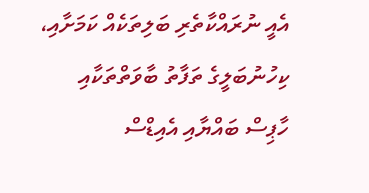އެއީ ނުރައްކާތެރި ބަލިތަކެއް ކަމަށާއި، ކިހުނުބަލީގެ ތަފާތު ބާވަތްތަކާއި ހާޕިސް ބައްޔާއި އެއިޑްސް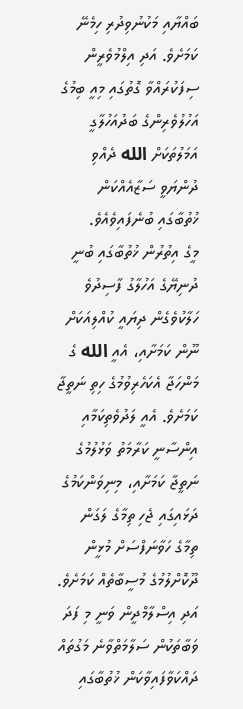ބައްޔާއި މަކުނުވިދުރި ހިމެނޭ ކަމަށެވެ. އަދި އިލްމުވެރީން ސިފަކުރައްވާ ގޮތުގައި މިއީ ބިމުގެ އަހުލުވެރިންގެ ބަދުއަހުލާގީ އަމަލުތަކަށް الله ދެއްވި ދުންޔަވީ ސަޒާއެއްކަން ޚުތުބާގައި ބުނެފައިވެއެވެ.
މީގެ އިތުރުން ޚުތުބާގައި ބުނީ ދުނިޔޭގެ އަހުލާގު ފާސިދުވެ ހަލާކުވެގެން ދިޔައީ ކުއްލިއަކަށް ނޫން ކަމަށާއި، އެއީ الله ގެ މަންހަޖާ އެކަހެރިވުމުގެ ހިތި ނަތީޖާ ކަމަށެވެ. އެއީ ލަދުވެތިކަމާއި އިންސާނީ ކަރާމަތު ވަޅުލުމުގެ ނަތީޖާ ކަމަށާއި، މިނިވަންކަމުގެ ދަޅައިގައި ޖެހި ތިމާގެ ލަގަން ތިމާގެ ހަވާނަފްސަށް މުޅީން ދޫކޮށްލުމުގެ މުސީބާތެއް ކަމަށެވެ. އަދި އިސްލާމްދީން ވަނީ މި ފަދަ ވަބާތަކުން ސަލާމަތްވާނެ މަގުތައް ދައްކަވާފައިވާކަން ޚުތުބާގައި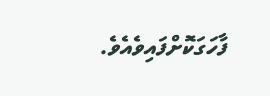ފާހަގަކޮށްފައިވެއެވެ.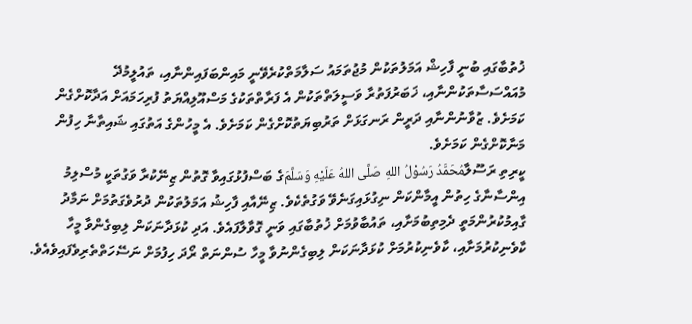ޚުތުބާގައި ބުނީ ފާހިޝް އަމަލުތަކުން މުޖުތަމައު ސަލާމަތްކުރެވޭނީ މައިންބަފައިންނާއި، ތައުލީމުދޭ މުއައްސަސާތަކުންނާއި، ޚަބަރުފަތުރާ ވަސީލަތްތަކުން އެ ފަރާތްތަކުގެ މަސްއޫލިއްޔަތު ފުރިހަމައަށް އަދާކޮށްގެން ކަމަށެވެ. ޒުވާނުންނާއި ދަރީން ރަނގަޅަށް ތަރުބިޔަތުކޮށްގެން ކަމަށެވެ. އެ މީހުންގެ އަތުގައި ޝައިތާނާ ހިފުން މަނާކޮށްގެން ކަމަށެވެ.
ކީރިތި ރަސޫލާمُحَمَّدُ رَسُوْلُ اللهِ صَلَّى اللهُ عَلَيْهِ وَسَلَّمَގެ ބަސްފުޅުގައިވާ ގޮތުން ޒިނޭކުރާ ވަގުތަކީ މުސްލިމު އިންސާނާގެ ހިތުން އީމާންކަން ނިގުޅައިގަނެވޭ ވަގުތެކެވެ. ޒިނޭއާއި ފާހިޝު އަމަލުތަކުން ދުރުވެގަތުމަށް ނަމާދު ގާއިމުކުރުންމަތީ ދެމިތިބުމަށާއި، ތައުބާވުމަށް ޚުތުބާގައި ވަނީ ގޮވާލާފައެވެ. އަދި ކުޅަދާނަކަން ލިބިގެންވާ މީހާ ކާވެނިކުރުމަށާއި، ކާވެނިކުރުމަށް ކުޅަދާނަކަން ލިބިގެންނުވާ މީހާ ސުންނަތް ރޯދަ ހިފުމަށް ނަސޭހަތްތެރިވެފައިވެއެވެ.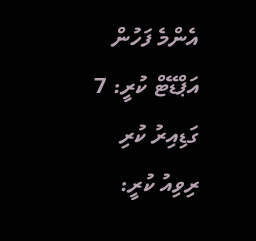އެންމެ ފަހުން އަޕްޑޭޓް ކުރީ: 7 ގަޑިއިރު ކުރި
ރިވިއު ކުރީ: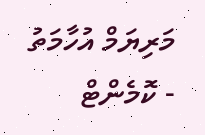މަރިޔަމް އުހާމަތު
- ކޮމެންޓް